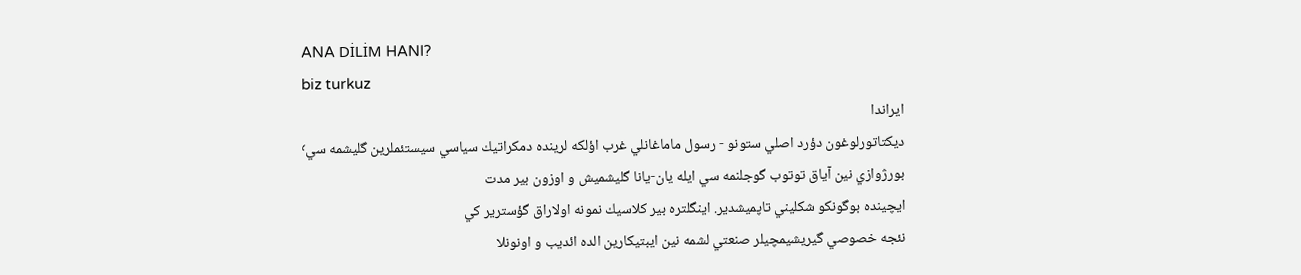ANA DİLİM HANI?
biz turkuz
ايراندا
ديكتاتورلوغون دؤرد اصلي ستونو - رسول ماماغانلي غرب اؤلكه لرينده دمكراتيك سياسي سيستئملرين گليشمه سي٬
بورژوازي نين آياق توتوب گوجلنمه سي ايله يان-يانا گليشميش و اوزون بير مدت
ايچينده بوگونكو شكليني تاپميشدير. اينگلتره بير كلاسيك نمونه اولاراق گؤسترير كي
نئجه خصوصي گيريشيمچيلر صنعتي لشمه نين ايبتيكارين الده ائديب و اونونلا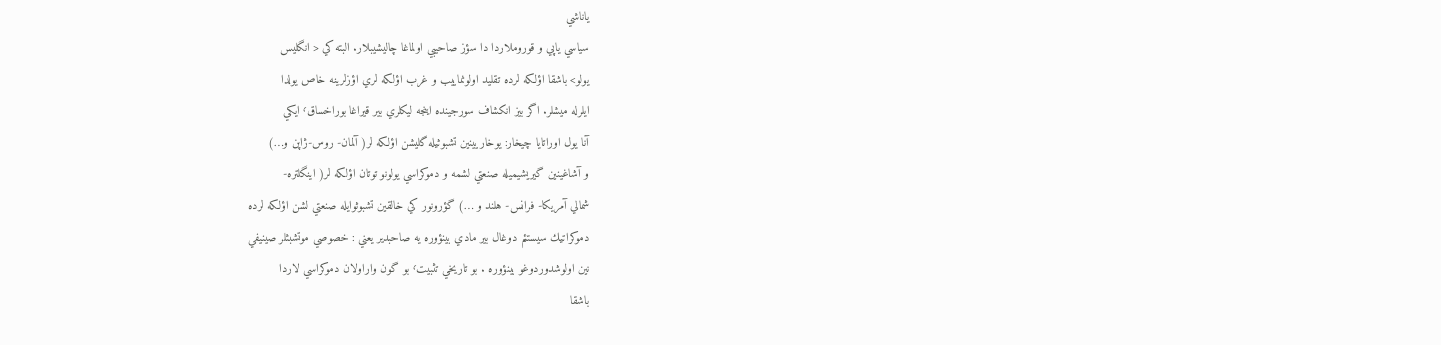ياناشي
سياسي ياپي و قوروملاردا دا سؤز صاحيبي اولماغا چاليشيبلار. البته كي < انگليس
يولو> باشقا اؤلكه لرده تقليد اولونماييب و غرب اؤلكه لري اؤزلرينه خاص يولدا
ايلرله ميشلر. اگر بيز انكشاف سورجينده اينجه ليكلري بير قيراغا بوراخساق٬ ايكي
آنا يول اوراتايا چيخار: يوخاريينين تشبوثيله گليشن اؤلكه لر( آلمان- روس-ژاپن و…)
و آشاغينين گيريشيميله صنعتي لشمه و دموكراسي يولونو توتان اؤلكه لر( اينگلتره-
شمالي آمريكا- فرانس- هلند و …) گؤرونور كي خالقين تشبوثوايله صنعتي لشن اؤلكه لرده
دموكراتيك سيستئم دوغال بير مادي بينؤوره يه صاحبدير يعني : خصوصي موتشبثلر صينيفي
نين اولوشدوردوغو بينؤوره . بو تاريخي تثبيت٬ بو گون واراولان دموكراسي لاردا
باشقا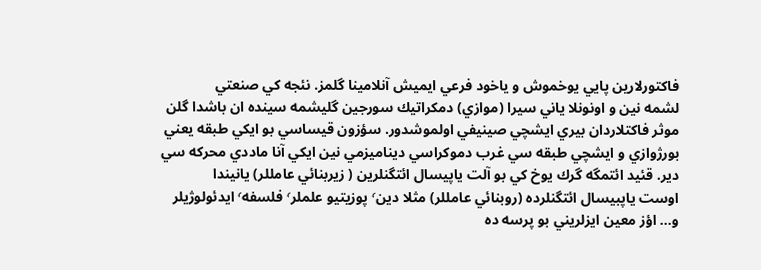فاكتورلارين پايي يوخموش و ياخود فرعي ايميش آنلامينا گلمز. نئجه كي صنعتي
لشمه نين و اونونلا ياني سيرا (موازي) دمكراتيك سورجين گليشمه سينده ان باشدا گلن
موثر فاكتلاردان بيري ايشچي صينيفي اولموشدور. سؤزون قيساسي بو ايكي طبقه يعني
بورژوازي و ايشچي طبقه سي غرب دموكراسي ديناميزمي نين ايكي آنا ماددي محركه سي
دير. قئيد ائتمگه گرك يوخ كي بو آلت ياپيسال ائتگنلرين ( زيربنائي عامللر) يانيندا
اوست ياپبيسال ائتگنلرده (روبنائي عامللر) مثلا دين٬ پوزيتيو علملر٬ فلسفه٬ ايدئولوژيلر
و… اؤز معين ايزلريني بو پرسه ده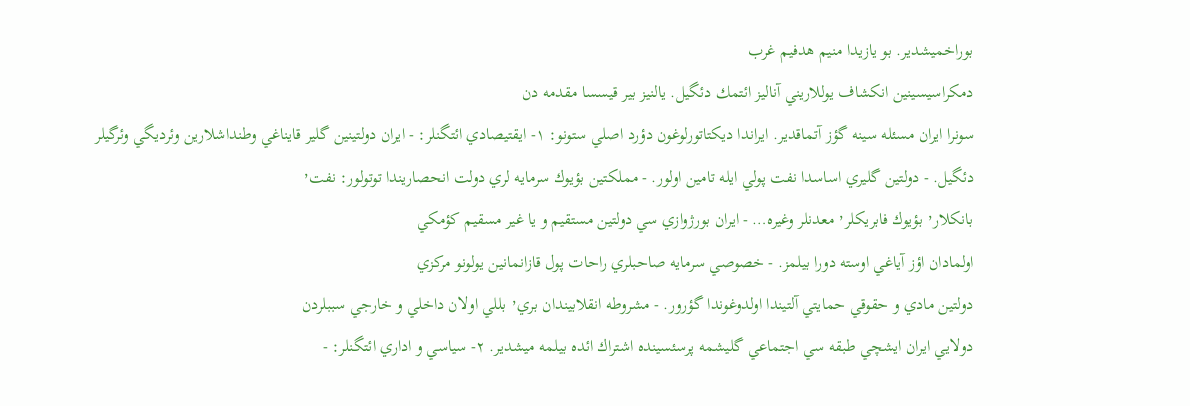بوراخميشدير. بو يازيدا منيم هدفيم غرب
دمكراسيسينين انكشاف يوللاريني آناليز ائتمك دئگيل. يالنيز بير قيسسا مقدمه دن
سونرا ايران مسئله سينه گؤز آتماقدير. ايراندا ديكتاتورلوغون دؤرد اصلي ستونو: ۱- ايقتيصادي ائتگنلر: - ايران دولتينين گلير قايناغي وطنداشلارين وئرديگي وئرگيلر
دئگيل. - دولتين گليري اساسدا نفت پولي ايله تامين اولور. - مملكتين بؤيوك سرمايه لري دولت انحصاريندا توتولور: نفت٬
بانكلار٬ بؤيوك فابريكلر٬ معدنلر وغيره… - ايران بورژوازي سي دولتين مستقيم و يا غير مسقيم كؤمكي
اولمادان اؤز آياغي اوسته دورا بيلمز. - خصوصي سرمايه صاحبلري راحات پول قازانمانين يولونو مركزي
دولتين مادي و حقوقي حمايتي آلتيندا اولدوغوندا گؤرور. - مشروطه انقلابيندان بري٬ بللي اولان داخلي و خارجي سببلردن
دولايي ايران ايشچي طبقه سي اجتماعي گليشمه پرسئسينده اشتراك ائده بيلمه ميشدير. ۲- سياسي و اداري ائتگنلر: -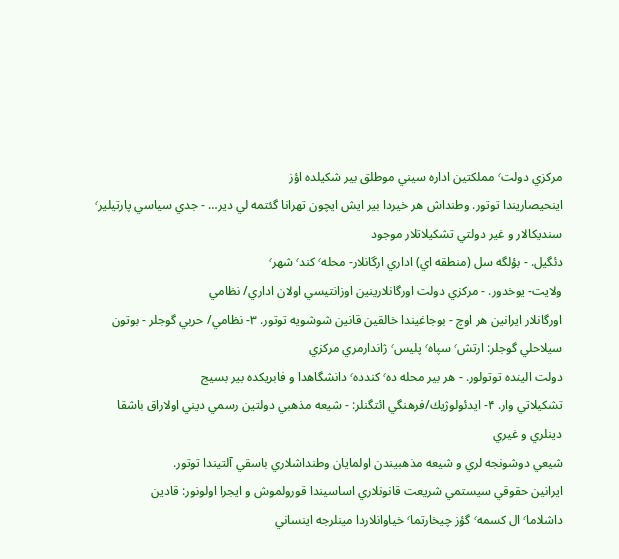مركزي دولت٬ مملكتين اداره سيني موطلق بير شكيلده اؤز
اينحيصاريندا توتور. وطنداش هر خيردا بير ايش ايچون تهرانا گئتمه لي دير… - جدي سياسي پارتيلير٬ سنديكالار و غير دولتي تشكيلاتلار موجود
دئگيل. - بؤلگه سل (منطقه اي) اداري ارگانلار- محله٬ كند٬ شهر٬
ولايت- يوخدور. - مركزي دولت اورگانلارينين اوزانتيسي اولان اداري/ نظامي
اورگانلار ايرانين هر اوچ - بوجاغيندا خالقين قانين شوشويه توتور. ۳- نظامي/ حربي گوجلر - بوتون سيلاحلي گوجلر: ارتش٬ سپاه٬ پليس٬ ژاندارمري مركزي
دولت الينده توتولور. - هر بير محله ده٬ كندده٬ دانشگاهدا و فابريكده بير بسيج
تشكيلاتي وار. ۴- ايدئولوژيك/فرهنگي ائتگنلر: - شيعه مذهبي دولتين رسمي ديني اولاراق باشقا دينلري و غيري
شيعي دوشونجه لري و شيعه مذهبيندن اولمايان وطنداشلاري باسقي آلتيندا توتور.
ايرانين حقوقي سيستمي شريعت قانونلاري اساسيندا قورولموش و ايجرا اولونور: قادين
داشلاما٬ ال كسمه٬ گؤز چيخارتما٬ خياوانلاردا مينلرجه اينساني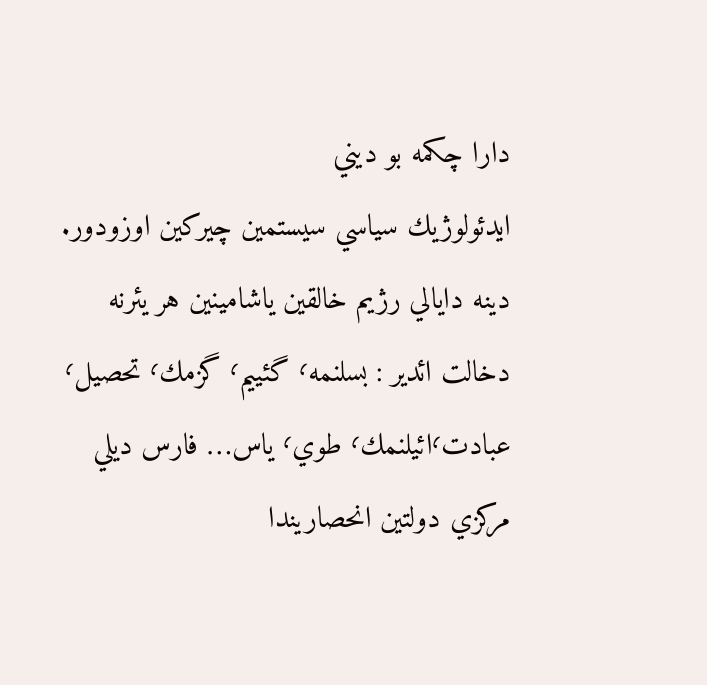دارا چكمه بو ديني
ايدئولوژيك سياسي سيستمين چيركين اوزودور. دينه دايالي رژيم خالقين ياشامينين هر يئرنه
دخالت ائدير : بسلنمه٬ گئييم٬ گزمك٬ تحصيل٬ عبادت٬ائيلنمك٬ طوي٬ ياس… فارس ديلي مركزي دولتين انحصاريندا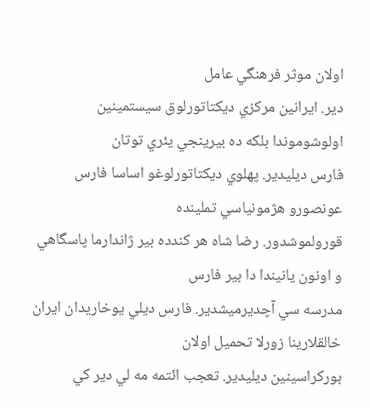اولان موثر فرهنگي عامل
دير. ايرانين مركزي ديكتاتورلوق سيستمينين اولوشوموندا بلكه ده بيرينجي يئري توتان
فارس ديليدير. پهلوي ديكتاتورلوغو اساسا فارس عونصورو هژمونياسي تملينده
قورولموشدور. رضا شاه هر كندده بير ژاندارما پاسگاهي و اونون يانيندا دا بير فارس
مدرسه سي آچديرميشدير. فارس ديلي يوخاريدان ايران خالقلارينا زورلا تحميل اولان
بوركراسينين ديليدير. تعجب ائتمه مه لي دير كي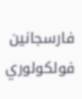فارسجانين فولكولوري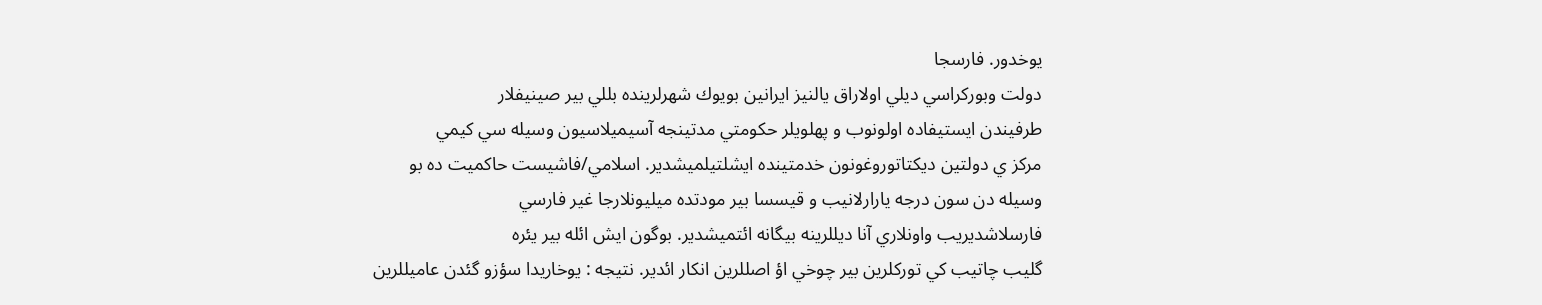يوخدور. فارسجا
دولت وبوركراسي ديلي اولاراق يالنيز ايرانين بويوك شهرلرينده بللي بير صينيفلار
طرفيندن ايستيفاده اولونوب و پهلويلر حكومتي مدتينجه آسيميلاسيون وسيله سي كيمي
مركز ي دولتين ديكتاتوروغونون خدمتينده ايشلتيلميشدير. اسلامي/فاشيست حاكميت ده بو
وسيله دن سون درجه يارارلانيب و قيسسا بير مودتده ميليونلارجا غير فارسي
فارسلاشديريب واونلاري آنا ديللرينه بيگانه ائتميشدير. بوگون ايش ائله بير يئره
گليب چاتيب كي توركلرين بير چوخي اؤ اصللرين انكار ائدير. نتيجه : يوخاريدا سؤزو گئدن عاميللرين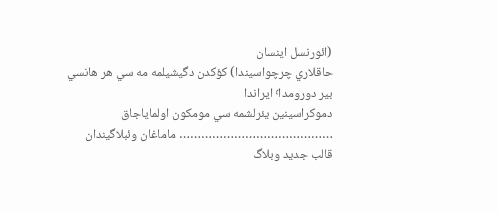(ائورنسل اينسان
حاقلاري چرچواسيندا) كؤكدن دگيشيلمه مه سي هر هانسي بير دورومدا٬ ايراندا
دموكراسينين يئرلشمه سي مومكون اولماياجاق …………………………………… ماماغان وئبلاگيندان
قالب جدید وبلاگ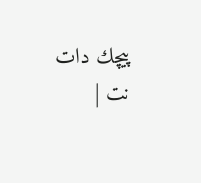پیچك دات نت |